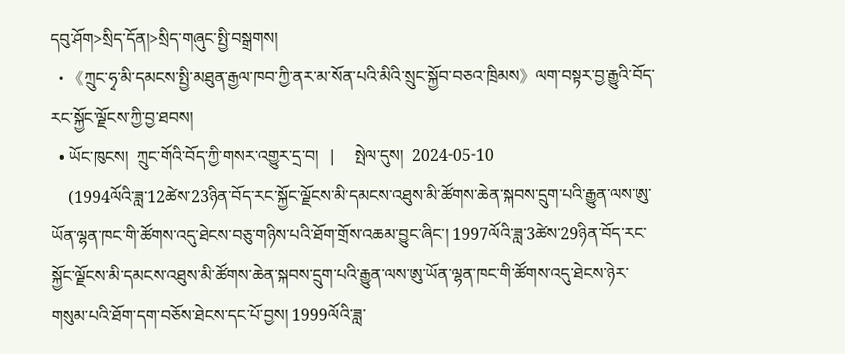དབུ་ཤོག>སྲིད་དོན།>སྲིད་གཞུང་སྤྱི་བསྒྲགས།
  • 《ཀྲུང་ཧྭ་མི་དམངས་སྤྱི་མཐུན་རྒྱལ་ཁབ་ཀྱི་ནར་མ་སོན་པའི་མིའི་སྲུང་སྐྱོབ་བཅའ་ཁྲིམས》ལག་བསྟར་བྱ་རྒྱུའི་བོད་རང་སྐྱོང་ལྗོངས་ཀྱི་བྱ་ཐབས།
  • ཡོང་ཁུངས།  ཀྲུང་གོའི་བོད་ཀྱི་གསར་འགྱུར་དྲ་བ།   |     སྤེལ་དུས།  2024-05-10
    (1994ལོའི་ཟླ་12ཚེས་23ཉིན་བོད་རང་སྐྱོང་ལྗོངས་མི་དམངས་འཐུས་མི་ཚོགས་ཆེན་སྐབས་དྲུག་པའི་རྒྱུན་ལས་ཨུ་ཡོན་ལྷན་ཁང་གི་ཚོགས་འདུ་ཐེངས་བཅུ་གཉིས་པའི་ཐོག་གྲོས་འཆམ་བྱུང་ཞིང་། 1997ལོའི་ཟླ་3ཚེས་29ཉིན་བོད་རང་སྐྱོང་ལྗོངས་མི་དམངས་འཐུས་མི་ཚོགས་ཆེན་སྐབས་དྲུག་པའི་རྒྱུན་ལས་ཨུ་ཡོན་ལྷན་ཁང་གི་ཚོགས་འདུ་ཐེངས་ཉེར་གསུམ་པའི་ཐོག་དག་བཅོས་ཐེངས་དང་པོ་བྱས། 1999ལོའི་ཟླ་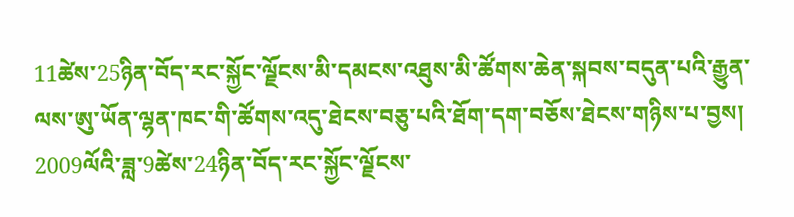11ཚེས་25ཉིན་བོད་རང་སྐྱོང་ལྗོངས་མི་དམངས་འཐུས་མི་ཚོགས་ཆེན་སྐབས་བདུན་པའི་རྒྱུན་ལས་ཨུ་ཡོན་ལྷན་ཁང་གི་ཚོགས་འདུ་ཐེངས་བཅུ་པའི་ཐོག་དག་བཅོས་ཐེངས་གཉིས་པ་བྱས། 2009ལོའི་ཟླ་9ཚེས་24ཉིན་བོད་རང་སྐྱོང་ལྗོངས་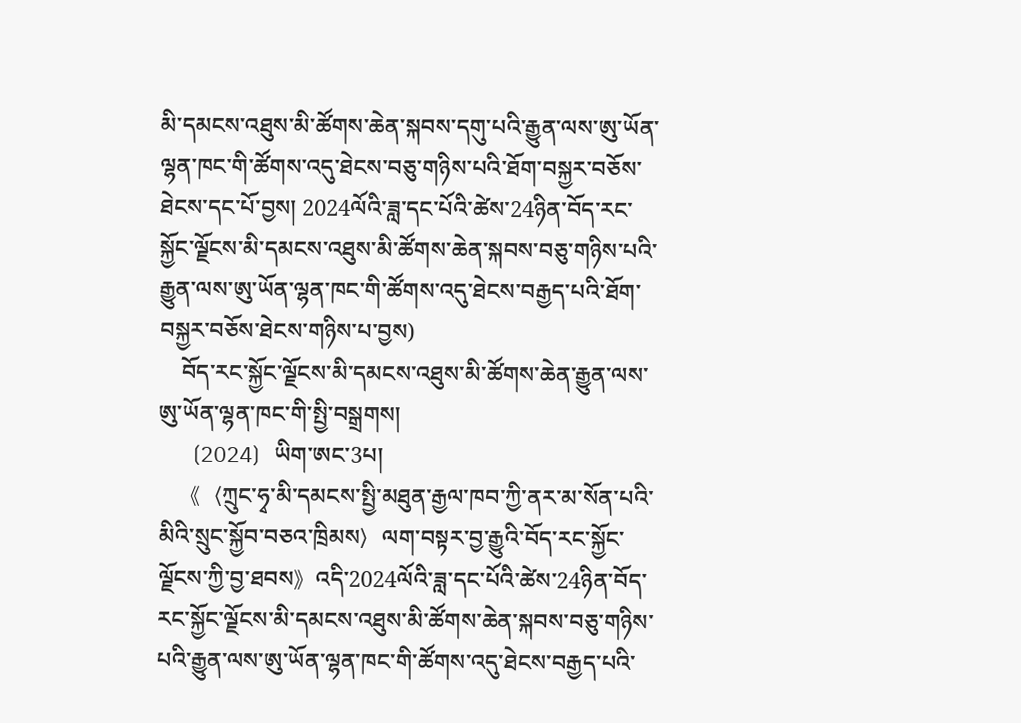མི་དམངས་འཐུས་མི་ཚོགས་ཆེན་སྐབས་དགུ་པའི་རྒྱུན་ལས་ཨུ་ཡོན་ལྷན་ཁང་གི་ཚོགས་འདུ་ཐེངས་བཅུ་གཉིས་པའི་ཐོག་བསྐྱར་བཅོས་ཐེངས་དང་པོ་བྱས། 2024ལོའི་ཟླ་དང་པོའི་ཚེས་24ཉིན་བོད་རང་སྐྱོང་ལྗོངས་མི་དམངས་འཐུས་མི་ཚོགས་ཆེན་སྐབས་བཅུ་གཉིས་པའི་རྒྱུན་ལས་ཨུ་ཡོན་ལྷན་ཁང་གི་ཚོགས་འདུ་ཐེངས་བརྒྱད་པའི་ཐོག་བསྐྱར་བཅོས་ཐེངས་གཉིས་པ་བྱས)
    བོད་རང་སྐྱོང་ལྗོངས་མི་དམངས་འཐུས་མི་ཚོགས་ཆེན་རྒྱུན་ལས་ཨུ་ཡོན་ལྷན་ཁང་གི་སྤྱི་བསྒྲགས།
    〔2024〕ཡིག་ཨང་3པ།
    《〈ཀྲུང་ཧྭ་མི་དམངས་སྤྱི་མཐུན་རྒྱལ་ཁབ་ཀྱི་ནར་མ་སོན་པའི་མིའི་སྲུང་སྐྱོབ་བཅའ་ཁྲིམས〉ལག་བསྟར་བྱ་རྒྱུའི་བོད་རང་སྐྱོང་ལྗོངས་ཀྱི་བྱ་ཐབས》འདི་2024ལོའི་ཟླ་དང་པོའི་ཚེས་24ཉིན་བོད་རང་སྐྱོང་ལྗོངས་མི་དམངས་འཐུས་མི་ཚོགས་ཆེན་སྐབས་བཅུ་གཉིས་པའི་རྒྱུན་ལས་ཨུ་ཡོན་ལྷན་ཁང་གི་ཚོགས་འདུ་ཐེངས་བརྒྱད་པའི་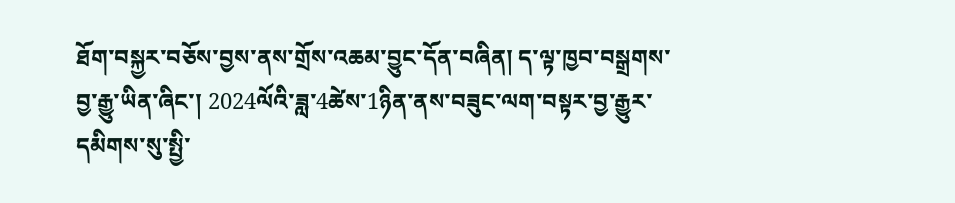ཐོག་བསྐྱར་བཅོས་བྱས་ནས་གྲོས་འཆམ་བྱུང་དོན་བཞིན། ད་ལྟ་ཁྱབ་བསྒྲགས་བྱ་རྒྱུ་ཡིན་ཞིང་། 2024ལོའི་ཟླ་4ཚེས་1ཉིན་ནས་བཟུང་ལག་བསྟར་བྱ་རྒྱུར་དམིགས་སུ་སྤྱི་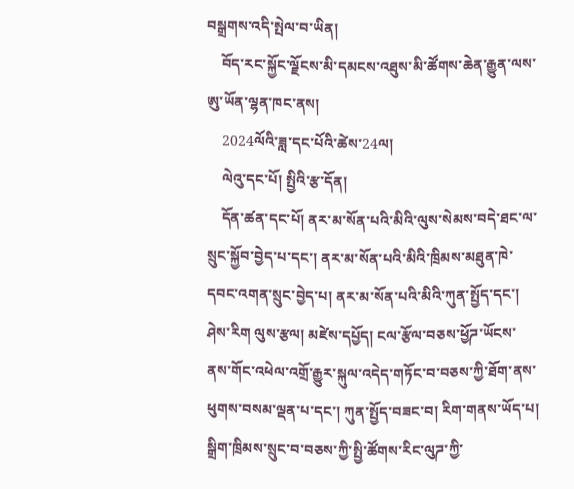བསྒྲགས་འདི་སྤེལ་བ་ཡིན།
    བོད་རང་སྐྱོང་ལྗོངས་མི་དམངས་འཐུས་མི་ཚོགས་ཆེན་རྒྱུན་ལས་ཨུ་ཡོན་ལྷན་ཁང་ནས།
    2024ལོའི་ཟླ་དང་པོའི་ཚེས་24ལ།
    ལེའུ་དང་པོ། སྤྱིའི་རྩ་དོན།
    དོན་ཚན་དང་པོ། ནར་མ་སོན་པའི་མིའི་ལུས་སེམས་བདེ་ཐང་ལ་སྲུང་སྐྱོབ་བྱེད་པ་དང་། ནར་མ་སོན་པའི་མིའི་ཁྲིམས་མཐུན་ཁེ་དབང་འགན་སྲུང་བྱེད་པ། ནར་མ་སོན་པའི་མིའི་ཀུན་སྤྱོད་དང་། ཤེས་རིག ལུས་རྩལ། མཛེས་དཔྱོད། ངལ་རྩོལ་བཅས་ཕྱོཌ་ཡོངས་ནས་གོང་འཕེལ་འགྲོ་རྒྱུར་སྐུལ་འདེད་གཏོང་བ་བཅས་ཀྱི་ཐོག་ནས་ཕུགས་བསམ་ལྡན་པ་དང་། ཀུན་སྤྱོད་བཟང་བ། རིག་གནས་ཡོད་པ། སྒྲིག་ཁྲིམས་སྲུང་བ་བཅས་ཀྱི་སྤྱི་ཚོགས་རིང་ལུཌ་ཀྱི་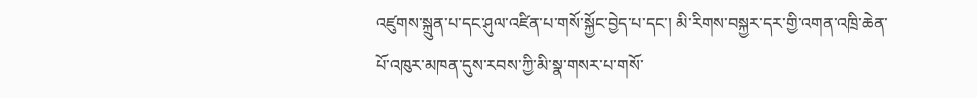འཛུགས་སྐྲུན་པ་དང་ཤུལ་འཛིན་པ་གསོ་སྐྱོང་བྱེད་པ་དང་། མི་རིགས་བསྐྱར་དར་གྱི་འགན་འཁྲི་ཆེན་པོ་འཁུར་མཁན་དུས་རབས་ཀྱི་མི་སྣ་གསར་པ་གསོ་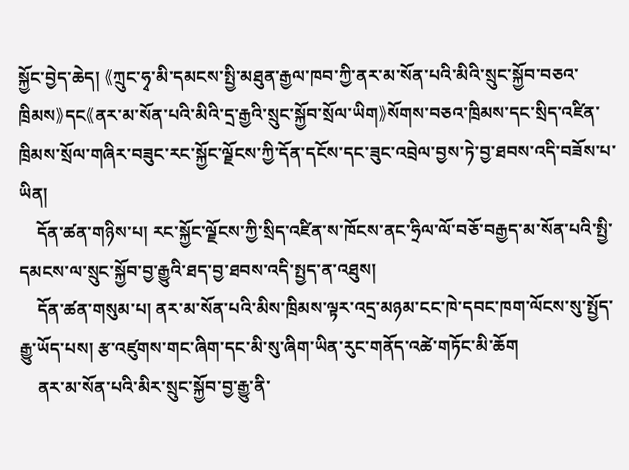སྐྱོང་བྱེད་ཆེད། 《ཀྲུང་ཧྭ་མི་དམངས་སྤྱི་མཐུན་རྒྱལ་ཁབ་ཀྱི་ནར་མ་སོན་པའི་མིའི་སྲུང་སྐྱོབ་བཅའ་ཁྲིམས》དང《ནར་མ་སོན་པའི་མིའི་དྲ་རྒྱའི་སྲུང་སྐྱོབ་སྲོལ་ཡིག》སོགས་བཅའ་ཁྲིམས་དང་སྲིད་འཛིན་ཁྲིམས་སྲོལ་གཞིར་བཟུང་རང་སྐྱོང་ལྗོངས་ཀྱི་དོན་དངོས་དང་ཟུང་འབྲེལ་བྱས་ཏེ་བྱ་ཐབས་འདི་བཟོས་པ་ཡིན།
    དོན་ཚན་གཉིས་པ། རང་སྐྱོང་ལྗོངས་ཀྱི་སྲིད་འཛིན་ས་ཁོངས་ནང་ཧྲིལ་ལོ་བཅོ་བརྒྱད་མ་སོན་པའི་སྤྱི་དམངས་ལ་སྲུང་སྐྱོབ་བྱ་རྒྱུའི་ཐད་བྱ་ཐབས་འདི་སྤྱད་ན་འཐུས།
    དོན་ཚན་གསུམ་པ། ནར་མ་སོན་པའི་མིས་ཁྲིམས་ལྟར་འདྲ་མཉམ་ངང་ཁེ་དབང་ཁག་ལོངས་སུ་སྤྱོད་རྒྱུ་ཡོད་པས། རྩ་འཛུགས་གང་ཞིག་དང་མི་སུ་ཞིག་ཡིན་རུང་གནོད་འཚེ་གཏོང་མི་ཆོག
    ནར་མ་སོན་པའི་མིར་སྲུང་སྐྱོབ་བྱ་རྒྱུ་ནི་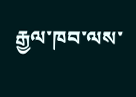རྒྱལ་ཁབ་ལས་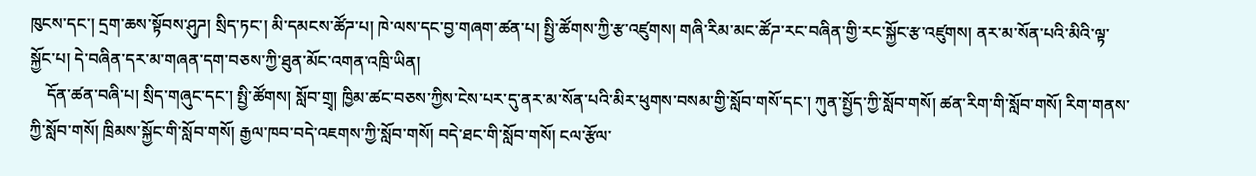ཁུངས་དང་། དྲག་ཆས་སྟོབས་ཤུཌ། སྲིད་ཏང་། མི་དམངས་ཚོཌ་པ། ཁེ་ལས་དང་བྱ་གཞག་ཚན་པ། སྤྱི་ཚོགས་ཀྱི་རྩ་འཛུགས། གཞི་རིམ་མང་ཚོཌ་རང་བཞིན་གྱི་རང་སྐྱོང་རྩ་འཛུགས། ནར་མ་སོན་པའི་མིའི་ལྟ་སྐྱོང་པ། དེ་བཞིན་དར་མ་གཞན་དག་བཅས་ཀྱི་ཐུན་མོང་འགན་འཁྲི་ཡིན།
    དོན་ཚན་བཞི་པ། སྲིད་གཞུང་དང་། སྤྱི་ཚོགས། སློབ་གྲྭ། ཁྱིམ་ཚང་བཅས་ཀྱིས་ངེས་པར་དུ་ནར་མ་སོན་པའི་མིར་ཕུགས་བསམ་གྱི་སློབ་གསོ་དང་། ཀུན་སྤྱོད་ཀྱི་སློབ་གསོ། ཚན་རིག་གི་སློབ་གསོ། རིག་གནས་ཀྱི་སློབ་གསོ། ཁྲིམས་སྐྱོང་གི་སློབ་གསོ། རྒྱལ་ཁབ་བདེ་འཇགས་ཀྱི་སློབ་གསོ། བདེ་ཐང་གི་སློབ་གསོ། ངལ་རྩོལ་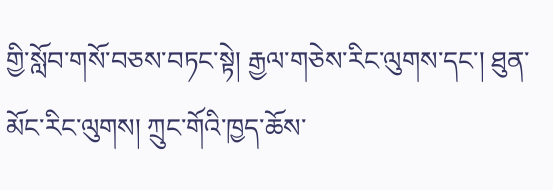གྱི་སློབ་གསོ་བཅས་བཏང་སྟེ། རྒྱལ་གཅེས་རིང་ལུགས་དང་། ཐུན་མོང་རིང་ལུགས། ཀྲུང་གོའི་ཁྱད་ཆོས་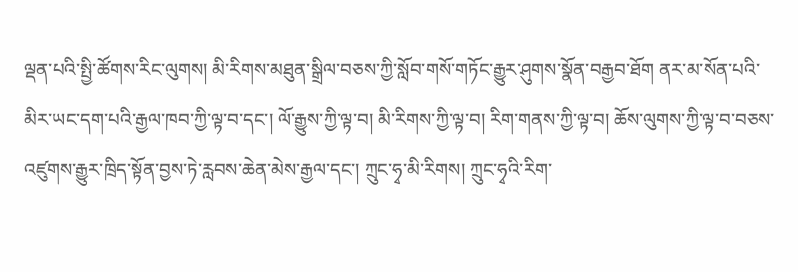ལྡན་པའི་སྤྱི་ཚོགས་རིང་ལུགས། མི་རིགས་མཐུན་སྒྲིལ་བཅས་ཀྱི་སློབ་གསོ་གཏོང་རྒྱུར་ཤུགས་སྣོན་བརྒྱབ་ཐོག ནར་མ་སོན་པའི་མིར་ཡང་དག་པའི་རྒྱལ་ཁབ་ཀྱི་ལྟ་བ་དང་། ལོ་རྒྱུས་ཀྱི་ལྟ་བ། མི་རིགས་ཀྱི་ལྟ་བ། རིག་གནས་ཀྱི་ལྟ་བ། ཆོས་ལུགས་ཀྱི་ལྟ་བ་བཅས་འཛུགས་རྒྱུར་ཁྲིད་སྟོན་བྱས་ཏེ་རླབས་ཆེན་མེས་རྒྱལ་དང་། ཀྲུང་ཧྭ་མི་རིགས། ཀྲུང་ཧྭའི་རིག་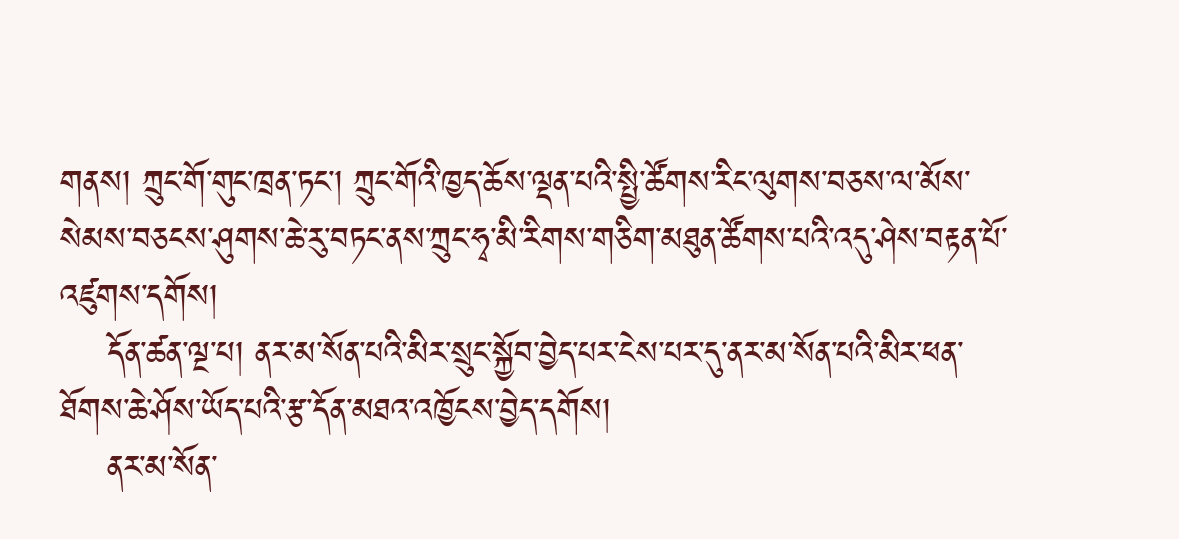གནས། ཀྲུང་གོ་གུང་ཁྲན་ཏང་། ཀྲུང་གོའི་ཁྱད་ཆོས་ལྡན་པའི་སྤྱི་ཚོགས་རིང་ལུགས་བཅས་ལ་མོས་སེམས་བཅངས་ཤུགས་ཆེ་རུ་བཏང་ནས་ཀྲུང་ཧྭ་མི་རིགས་གཅིག་མཐུན་ཚོགས་པའི་འདུ་ཤེས་བརྟན་པོ་འཛུགས་དགོས།
    དོན་ཚན་ལྔ་པ། ནར་མ་སོན་པའི་མིར་སྲུང་སྐྱོབ་བྱེད་པར་ངེས་པར་དུ་ནར་མ་སོན་པའི་མིར་ཕན་ཐོགས་ཆེ་ཤོས་ཡོད་པའི་རྩ་དོན་མཐའ་འཁྱོངས་བྱེད་དགོས།
    ནར་མ་སོན་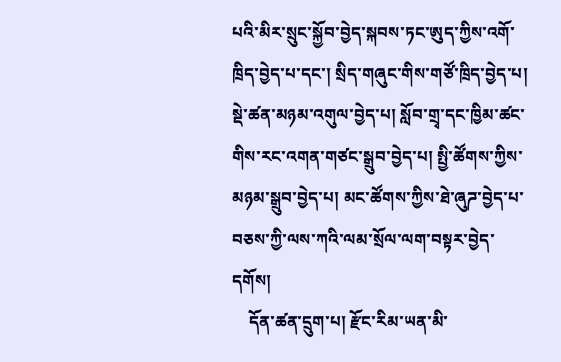པའི་མིར་སྲུང་སྐྱོབ་བྱེད་སྐབས་ཏང་ཨུད་ཀྱིས་འགོ་ཁྲིད་བྱེད་པ་དང་། སྲིད་གཞུང་གིས་གཙོ་ཁྲིད་བྱེད་པ། སྡེ་ཚན་མཉམ་འགུལ་བྱེད་པ། སློབ་གྲྭ་དང་ཁྱིམ་ཚང་གིས་རང་འགན་གཙང་སྒྲུབ་བྱེད་པ། སྤྱི་ཚོགས་ཀྱིས་མཉམ་སྒྲུབ་བྱེད་པ། མང་ཚོགས་ཀྱིས་ཐེ་ཞུཌ་བྱེད་པ་བཅས་ཀྱི་ལས་ཀའི་ལམ་སྲོལ་ལག་བསྟར་བྱེད་དགོས།
    དོན་ཚན་དྲུག་པ། རྫོང་རིམ་ཡན་མི་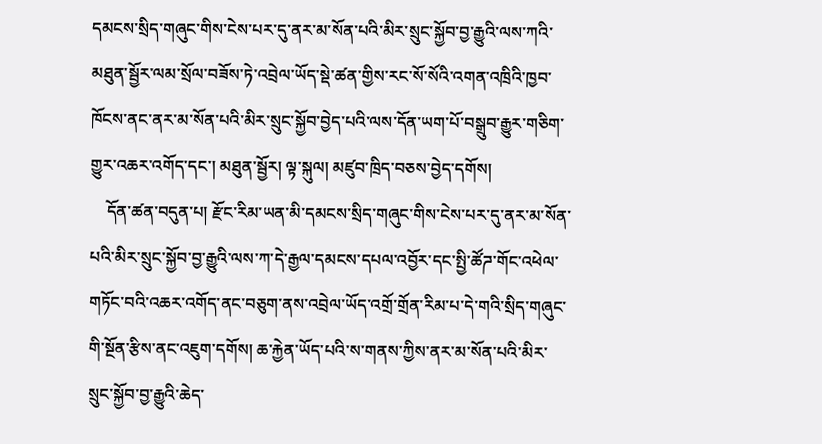དམངས་སྲིད་གཞུང་གིས་ངེས་པར་དུ་ནར་མ་སོན་པའི་མིར་སྲུང་སྐྱོབ་བྱ་རྒྱུའི་ལས་ཀའི་མཐུན་སྦྱོར་ལམ་སྲོལ་བཟོས་ཏེ་འབྲེལ་ཡོད་སྡེ་ཚན་གྱིས་རང་སོ་སོའི་འགན་འཁྲིའི་ཁྱབ་ཁོངས་ནང་ནར་མ་སོན་པའི་མིར་སྲུང་སྐྱོབ་བྱེད་པའི་ལས་དོན་ཡག་པོ་བསྒྲུབ་རྒྱུར་གཅིག་གྱུར་འཆར་འགོད་དང་། མཐུན་སྦྱོར། ལྟ་སྐུལ། མཛུབ་ཁྲིད་བཅས་བྱེད་དགོས།
    དོན་ཚན་བདུན་པ། རྫོང་རིམ་ཡན་མི་དམངས་སྲིད་གཞུང་གིས་ངེས་པར་དུ་ནར་མ་སོན་པའི་མིར་སྲུང་སྐྱོབ་བྱ་རྒྱུའི་ལས་ཀ་དེ་རྒྱལ་དམངས་དཔལ་འབྱོར་དང་སྤྱི་ཚོཌ་གོང་འཕེལ་གཏོང་བའི་འཆར་འགོད་ནང་བཅུག་ནས་འབྲེལ་ཡོད་འགྲོ་གྲོན་རིམ་པ་དེ་གའི་སྲིད་གཞུང་གི་སྔོན་རྩིས་ནང་འཇུག་དགོས། ཆ་རྐྱེན་ཡོད་པའི་ས་གནས་ཀྱིས་ནར་མ་སོན་པའི་མིར་སྲུང་སྐྱོབ་བྱ་རྒྱུའི་ཆེད་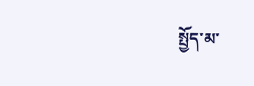སྤྱོད་མ་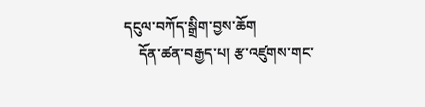དངུལ་བཀོད་སྒྲིག་བྱས་ཆོག
    དོན་ཚན་བརྒྱད་པ། རྩ་འཛུགས་གང་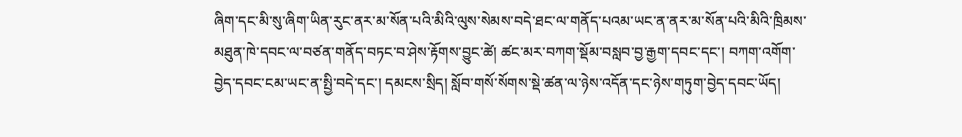ཞིག་དང་མི་སུ་ཞིག་ཡིན་རུང་ནར་མ་སོན་པའི་མིའི་ལུས་སེམས་བདེ་ཐང་ལ་གནོད་པའམ་ཡང་ན་ནར་མ་སོན་པའི་མིའི་ཁྲིམས་མཐུན་ཁེ་དབང་ལ་བཙན་གནོད་བཏང་བ་ཤེས་རྟོགས་བྱུང་ཚེ། ཚང་མར་བཀག་སྡོམ་བསླབ་བྱ་རྒྱག་དབང་དང་། བཀག་འགོག་བྱེད་དབང་ངམ་ཡང་ན་སྤྱི་བདེ་དང་། དམངས་སྲིད། སློབ་གསོ་སོགས་སྡེ་ཚན་ལ་ཉེས་འདོན་དང་ཉེས་གཏུག་བྱེད་དབང་ཡོད།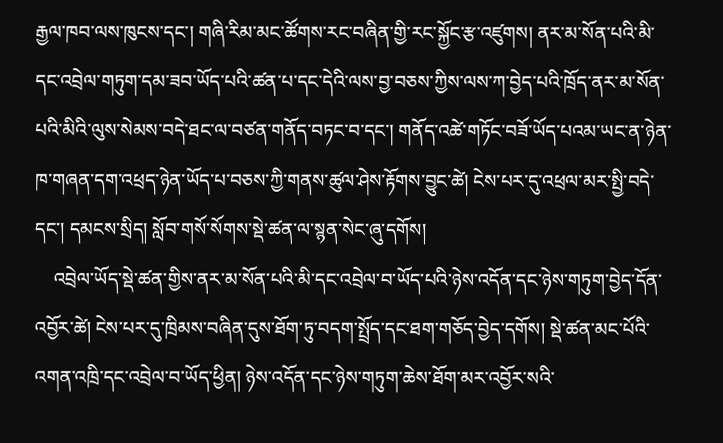རྒྱལ་ཁབ་ལས་ཁུངས་དང་། གཞི་རིམ་མང་ཚོགས་རང་བཞིན་གྱི་རང་སྐྱོང་རྩ་འཛུགས། ནར་མ་སོན་པའི་མི་དང་འབྲེལ་གཏུག་དམ་ཟབ་ཡོད་པའི་ཚན་པ་དང་དེའི་ལས་བྱ་བཅས་ཀྱིས་ལས་ཀ་བྱེད་པའི་ཁྲོད་ནར་མ་སོན་པའི་མིའི་ལུས་སེམས་བདེ་ཐང་ལ་བཙན་གནོད་བཏང་བ་དང་། གནོད་འཚེ་གཏོང་བཟོ་ཡོད་པའམ་ཡང་ན་ཉེན་ཁ་གཞན་དག་འཕྲད་ཉེན་ཡོད་པ་བཅས་ཀྱི་གནས་ཚུལ་ཤེས་རྟོགས་བྱུང་ཚེ། ངེས་པར་དུ་འཕྲལ་མར་སྤྱི་བདེ་དང་། དམངས་སྲིད། སློབ་གསོ་སོགས་སྡེ་ཚན་ལ་སྙན་སེང་ཞུ་དགོས།
    འབྲེལ་ཡོད་སྡེ་ཚན་གྱིས་ནར་མ་སོན་པའི་མི་དང་འབྲེལ་བ་ཡོད་པའི་ཉེས་འདོན་དང་ཉེས་གཏུག་བྱེད་དོན་འབྱོར་ཚེ། ངེས་པར་དུ་ཁྲིམས་བཞིན་དུས་ཐོག་ཏུ་བདག་སྤྲོད་དང་ཐག་གཅོད་བྱེད་དགོས། སྡེ་ཚན་མང་པོའི་འགན་འཁྲི་དང་འབྲེལ་བ་ཡོད་ཕྱིན། ཉེས་འདོན་དང་ཉེས་གཏུག་ཆེས་ཐོག་མར་འབྱོར་སའི་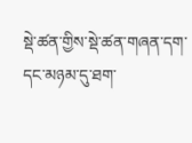སྡེ་ཚན་གྱིས་སྡེ་ཚན་གཞན་དག་དང་མཉམ་དུ་ཐག་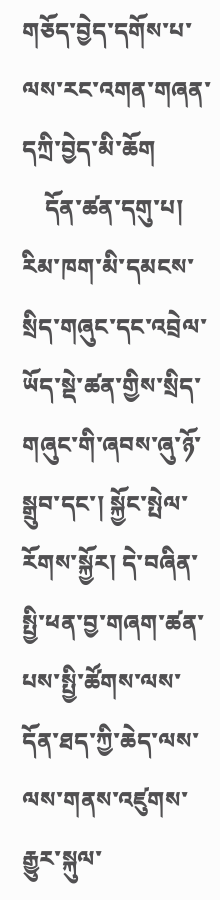གཅོད་བྱེད་དགོས་པ་ལས་རང་འགན་གཞན་དཀྲི་བྱེད་མི་ཆོག
    དོན་ཚན་དགུ་པ། རིམ་ཁག་མི་དམངས་སྲིད་གཞུང་དང་འབྲེལ་ཡོད་སྡེ་ཚན་གྱིས་སྲིད་གཞུང་གི་ཞབས་ཞུ་ཉོ་སྒྲུབ་དང་། སྐྱོང་སྤེལ་རོགས་སྐྱོར། དེ་བཞིན་སྤྱི་ཕན་བྱ་གཞག་ཚན་པས་སྤྱི་ཚོགས་ལས་དོན་ཐད་ཀྱི་ཆེད་ལས་ལས་གནས་འཛུགས་རྒྱུར་སྐུལ་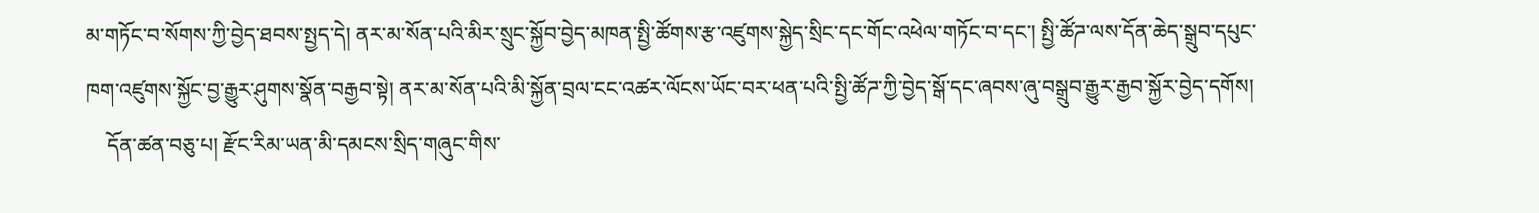མ་གཏོང་བ་སོགས་ཀྱི་བྱེད་ཐབས་སྤྱད་དེ། ནར་མ་སོན་པའི་མིར་སྲུང་སྐྱོབ་བྱེད་མཁན་སྤྱི་ཚོགས་རྩ་འཛུགས་སྐྱེད་སྲིང་དང་གོང་འཕེལ་གཏོང་བ་དང་། སྤྱི་ཚོཌ་ལས་དོན་ཆེད་སྒྲུབ་དཔུང་ཁག་འཛུགས་སྐྱོང་བྱ་རྒྱུར་ཤུགས་སྣོན་བརྒྱབ་སྟེ། ནར་མ་སོན་པའི་མི་སྐྱོན་བྲལ་ངང་འཚར་ལོངས་ཡོང་བར་ཕན་པའི་སྤྱི་ཚོཌ་ཀྱི་བྱེད་སྒོ་དང་ཞབས་ཞུ་བསྒྲུབ་རྒྱུར་རྒྱབ་སྐྱོར་བྱེད་དགོས།
    དོན་ཚན་བཅུ་པ། རྫོང་རིམ་ཡན་མི་དམངས་སྲིད་གཞུང་གིས་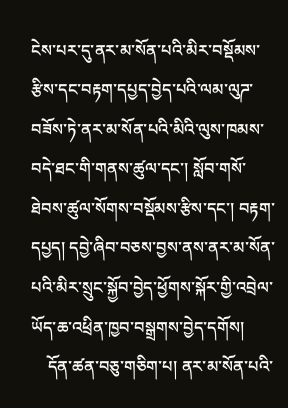ངེས་པར་དུ་ནར་མ་སོན་པའི་མིར་བསྡོམས་རྩིས་དང་བརྟག་དཔྱད་བྱེད་པའི་ལམ་ལུཌ་བཟོས་ཏེ་ནར་མ་སོན་པའི་མིའི་ལུས་ཁམས་བདེ་ཐང་གི་གནས་ཚུལ་དང་། སློབ་གསོ་ཐེབས་ཚུལ་སོགས་བསྡོམས་རྩིས་དང་། བརྟག་དཔྱད། དབྱེ་ཞིབ་བཅས་བྱས་ནས་ནར་མ་སོན་པའི་མིར་སྲུང་སྐྱོབ་བྱེད་ཕྱོགས་སྐོར་གྱི་འབྲེལ་ཡོད་ཆ་འཕྲིན་ཁྱབ་བསྒྲགས་བྱེད་དགོས།
    དོན་ཚན་བཅུ་གཅིག་པ། ནར་མ་སོན་པའི་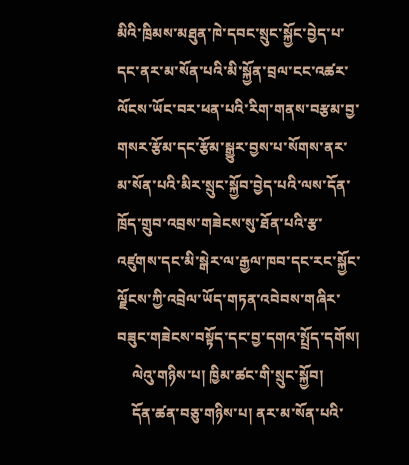མིའི་ཁྲིམས་མཐུན་ཁེ་དབང་སྲུང་སྐྱོང་བྱེད་པ་དང་ནར་མ་སོན་པའི་མི་སྐྱོན་བྲལ་ངང་འཚར་ལོངས་ཡོང་བར་ཕན་པའི་རིག་གནས་བརྩམ་བྱ་གསར་རྩོམ་དང་རྩོམ་སྒྱུར་བྱས་པ་སོགས་ནར་མ་སོན་པའི་མིར་སྲུང་སྐྱོབ་བྱེད་པའི་ལས་དོན་ཁྲོད་གྲུབ་འབྲས་གཟེངས་སུ་ཐོན་པའི་རྩ་འཛུགས་དང་མི་སྒེར་ལ་རྒྱལ་ཁབ་དང་རང་སྐྱོང་ལྗོངས་ཀྱི་འབྲེལ་ཡོད་གཏན་འབེབས་གཞིར་བཟུང་གཟེངས་བསྟོད་དང་བྱ་དགའ་སྤྲོད་དགོས།
    ལེའུ་གཉིས་པ། ཁྱིམ་ཚང་གི་སྲུང་སྐྱོབ།
    དོན་ཚན་བཅུ་གཉིས་པ། ནར་མ་སོན་པའི་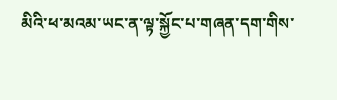མིའི་ཕ་མའམ་ཡང་ན་ལྟ་སྐྱོང་པ་གཞན་དག་གིས་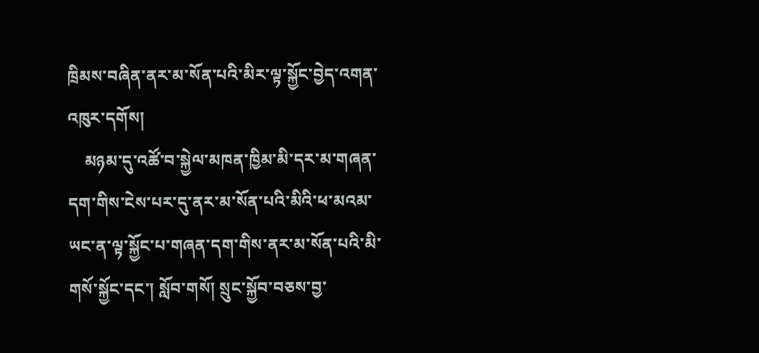ཁྲིམས་བཞིན་ནར་མ་སོན་པའི་མིར་ལྟ་སྐྱོང་བྱེད་འགན་འཁུར་དགོས།
    མཉམ་དུ་འཚོ་བ་སྐྱེལ་མཁན་ཁྱིམ་མི་དར་མ་གཞན་དག་གིས་ངེས་པར་དུ་ནར་མ་སོན་པའི་མིའི་ཕ་མའམ་ཡང་ན་ལྟ་སྐྱོང་པ་གཞན་དག་གིས་ནར་མ་སོན་པའི་མི་གསོ་སྐྱོང་དང་། སློབ་གསོ། སྲུང་སྐྱོབ་བཅས་བྱ་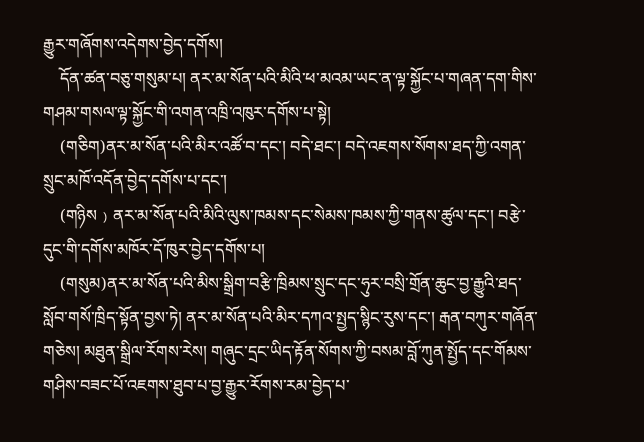རྒྱུར་གཞོགས་འདེགས་བྱེད་དགོས།
    དོན་ཚན་བཅུ་གསུམ་པ། ནར་མ་སོན་པའི་མིའི་ཕ་མའམ་ཡང་ན་ལྟ་སྐྱོང་པ་གཞན་དག་གིས་གཤམ་གསལ་ལྟ་སྐྱོང་གི་འགན་འཁྲི་འཁུར་དགོས་པ་སྟེ།
    (གཅིག)ནར་མ་སོན་པའི་མིར་འཚོ་བ་དང་། བདེ་ཐང་། བདེ་འཇགས་སོགས་ཐད་ཀྱི་འགན་སྲུང་མཁོ་འདོན་བྱེད་དགོས་པ་དང་།
    (གཉིས﹚ནར་མ་སོན་པའི་མིའི་ལུས་ཁམས་དང་སེམས་ཁམས་ཀྱི་གནས་ཚུལ་དང་། བརྩེ་དུང་གི་དགོས་མཁོར་དོ་ཁུར་བྱེད་དགོས་པ།
    (གསུམ)ནར་མ་སོན་པའི་མིས་སྒྲིག་བརྩི་ཁྲིམས་སྲུང་དང་ཧུར་བསྲི་གྲོན་ཆུང་བྱ་རྒྱུའི་ཐད་སློབ་གསོ་ཁྲིད་སྟོན་བྱས་ཏེ། ནར་མ་སོན་པའི་མིར་དཀའ་སྤྱད་སྙིང་རུས་དང་། རྒན་བཀུར་གཞོན་གཅེས། མཐུན་སྒྲིལ་རོགས་རེས། གཞུང་དྲང་ཡིད་རྟོན་སོགས་ཀྱི་བསམ་བློ་ཀུན་སྤྱོད་དང་གོམས་གཤིས་བཟང་པོ་འཇགས་ཐུབ་པ་བྱ་རྒྱུར་རོགས་རམ་བྱེད་པ་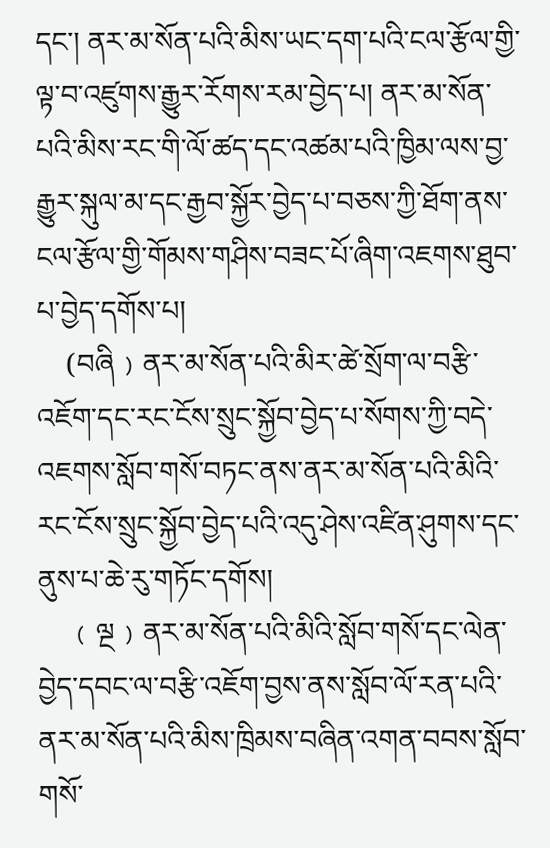དང་། ནར་མ་སོན་པའི་མིས་ཡང་དག་པའི་ངལ་རྩོལ་གྱི་ལྟ་བ་འཛུགས་རྒྱུར་རོགས་རམ་བྱེད་པ། ནར་མ་སོན་པའི་མིས་རང་གི་ལོ་ཚད་དང་འཚམ་པའི་ཁྱིམ་ལས་བྱ་རྒྱུར་སྐུལ་མ་དང་རྒྱབ་སྐྱོར་བྱེད་པ་བཅས་ཀྱི་ཐོག་ནས་ངལ་རྩོལ་གྱི་གོམས་གཤིས་བཟང་པོ་ཞིག་འཇགས་ཐུབ་པ་བྱེད་དགོས་པ།
    (བཞི﹚ནར་མ་སོན་པའི་མིར་ཚེ་སྲོག་ལ་བརྩི་འཇོག་དང་རང་ངོས་སྲུང་སྐྱོབ་བྱེད་པ་སོགས་ཀྱི་བདེ་འཇགས་སློབ་གསོ་བཏང་ནས་ནར་མ་སོན་པའི་མིའི་རང་ངོས་སྲུང་སྐྱོབ་བྱེད་པའི་འདུ་ཤེས་འཛིན་ཤུགས་དང་ནུས་པ་ཆེ་རུ་གཏོང་དགོས།
    ﹙ལྔ﹚ནར་མ་སོན་པའི་མིའི་སློབ་གསོ་དང་ལེན་བྱེད་དབང་ལ་བརྩི་འཇོག་བྱས་ནས་སློབ་ལོ་རན་པའི་ནར་མ་སོན་པའི་མིས་ཁྲིམས་བཞིན་འགན་བབས་སློབ་གསོ་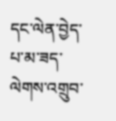དང་ལེན་བྱེད་པ་མ་ཟད་ལེགས་འགྲུབ་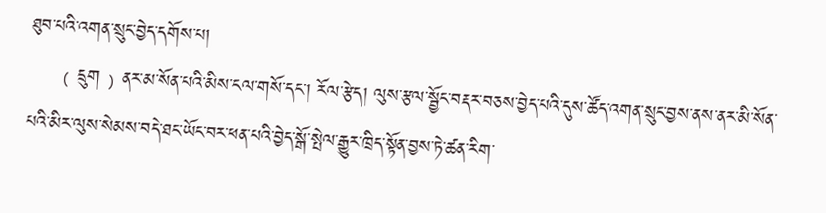ཐུབ་པའི་འགན་སྲུང་བྱེད་དགོས་པ།
    ﹙དྲུག﹚ནར་མ་སོན་པའི་མིས་ངལ་གསོ་དང་། རོལ་རྩེད། ལུས་རྩལ་སྦྱོང་བརྡར་བཅས་བྱེད་པའི་དུས་ཚོད་འགན་སྲུང་བྱས་ནས་ནར་མི་སོན་པའི་མིར་ལུས་སེམས་བདེ་ཐང་ཡོང་བར་ཕན་པའི་བྱེད་སྒོ་སྤེལ་རྒྱུར་ཁྲིད་སྟོན་བྱས་ཏེ་ཚན་རིག་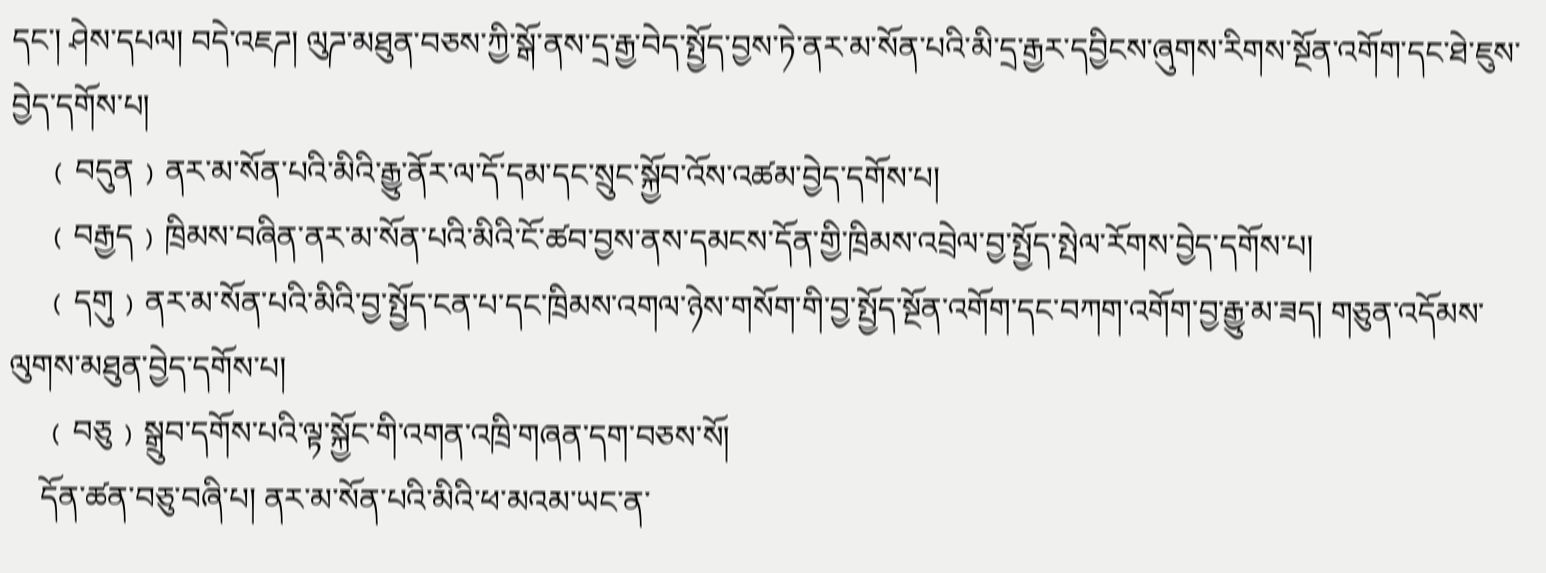དང་། ཤེས་དཔལ། བདེ་འཇཌ། ལུཌ་མཐུན་བཅས་ཀྱི་སྒོ་ནས་དྲ་རྒྱ་བེད་སྤྱོད་བྱས་ཏེ་ནར་མ་སོན་པའི་མི་དྲ་རྒྱར་དབྱིངས་ཞུགས་རིགས་སྔོན་འགོག་དང་ཐེ་ཇུས་བྱེད་དགོས་པ།
    ﹙བདུན﹚ནར་མ་སོན་པའི་མིའི་རྒྱུ་ནོར་ལ་དོ་དམ་དང་སྲུང་སྐྱོབ་འོས་འཚམ་བྱེད་དགོས་པ།
    ﹙བརྒྱད﹚ཁྲིམས་བཞིན་ནར་མ་སོན་པའི་མིའི་ངོ་ཚབ་བྱས་ནས་དམངས་དོན་གྱི་ཁྲིམས་འབྲེལ་བྱ་སྤྱོད་སྤེལ་རོགས་བྱེད་དགོས་པ།
    ﹙དགུ﹚ནར་མ་སོན་པའི་མིའི་བྱ་སྤྱོད་ངན་པ་དང་ཁྲིམས་འགལ་ཉེས་གསོག་གི་བྱ་སྤྱོད་སྔོན་འགོག་དང་བཀག་འགོག་བྱ་རྒྱུ་མ་ཟད། གཅུན་འདོམས་ལུགས་མཐུན་བྱེད་དགོས་པ།
    ﹙བཅུ﹚སྒྲུབ་དགོས་པའི་ལྟ་སྐྱོང་གི་འགན་འཁྲི་གཞན་དག་བཅས་སོ།
    དོན་ཚན་བཅུ་བཞི་པ། ནར་མ་སོན་པའི་མིའི་ཕ་མའམ་ཡང་ན་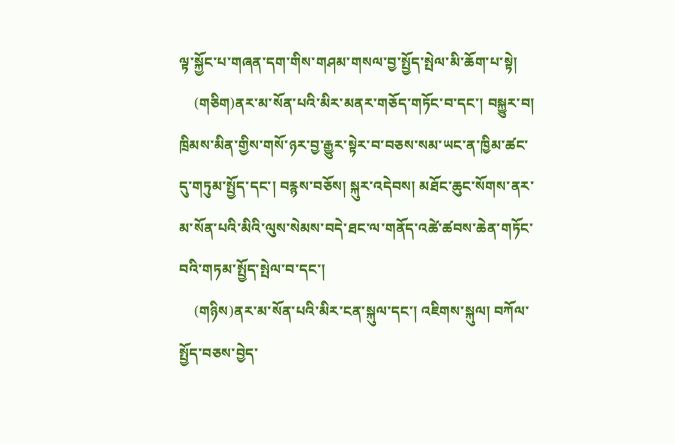ལྟ་སྐྱོང་པ་གཞན་དག་གིས་གཤམ་གསལ་བྱ་སྤྱོད་སྤེལ་མི་ཆོག་པ་སྟེ།
    (གཅིག)ནར་མ་སོན་པའི་མིར་མནར་གཅོད་གཏོང་བ་དང་། བསྐྱུར་བ། ཁྲིམས་མིན་གྱིས་གསོ་ཉར་བྱ་རྒྱུར་སྟེར་བ་བཅས་སམ་ཡང་ན་ཁྱིམ་ཚང་དུ་གཏུམ་སྤྱོད་དང་། བརྙས་བཅོས། སྐུར་འདེབས། མཐོང་ཆུང་སོགས་ནར་མ་སོན་པའི་མིའི་ལུས་སེམས་བདེ་ཐང་ལ་གནོད་འཚེ་ཚབས་ཆེན་གཏོང་བའི་གཏམ་སྤྱོད་སྤེལ་བ་དང་།
    (གཉིས)ནར་མ་སོན་པའི་མིར་ངན་སྐུལ་དང་། འཇིགས་སྐུལ། བཀོལ་སྤྱོད་བཅས་བྱེད་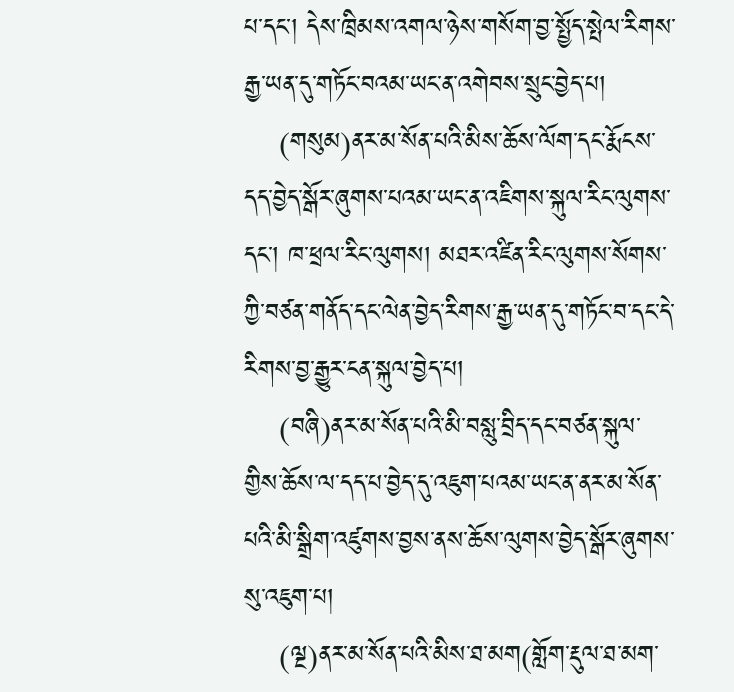པ་དང་། དེས་ཁྲིམས་འགལ་ཉེས་གསོག་བྱ་སྤྱོད་སྤེལ་རིགས་རྒྱ་ཡན་དུ་གཏོང་བའམ་ཡང་ན་འགེབས་སྲུང་བྱེད་པ།
    (གསུམ)ནར་མ་སོན་པའི་མིས་ཆོས་ལོག་དང་རྨོངས་དད་བྱེད་སྒོར་ཞུགས་པའམ་ཡང་ན་འཇིགས་སྐུལ་རིང་ལུགས་དང་། ཁ་ཕྲལ་རིང་ལུགས། མཐར་འཛིན་རིང་ལུགས་སོགས་ཀྱི་བཙན་གནོད་དང་ལེན་བྱེད་རིགས་རྒྱ་ཡན་དུ་གཏོང་བ་དང་དེ་རིགས་བྱ་རྒྱུར་ངན་སྐུལ་བྱེད་པ།
    (བཞི)ནར་མ་སོན་པའི་མི་བསླུ་བྲིད་དང་བཙན་སྐུལ་གྱིས་ཆོས་ལ་དད་པ་བྱེད་དུ་འཇུག་པའམ་ཡང་ན་ནར་མ་སོན་པའི་མི་སྒྲིག་འཛུགས་བྱས་ནས་ཆོས་ལུགས་བྱེད་སྒོར་ཞུགས་སུ་འཇུག་པ།
    (ལྔ)ནར་མ་སོན་པའི་མིས་ཐ་མག(གློག་རྡུལ་ཐ་མག་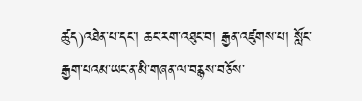ཚུད)འཐེན་པ་དང་། ཆང་རག་འཐུང་བ། རྒྱན་འཛུགས་པ། སློང་རྒྱག་པའམ་ཡང་ན་མི་གཞན་ལ་བརྙས་བཅོས་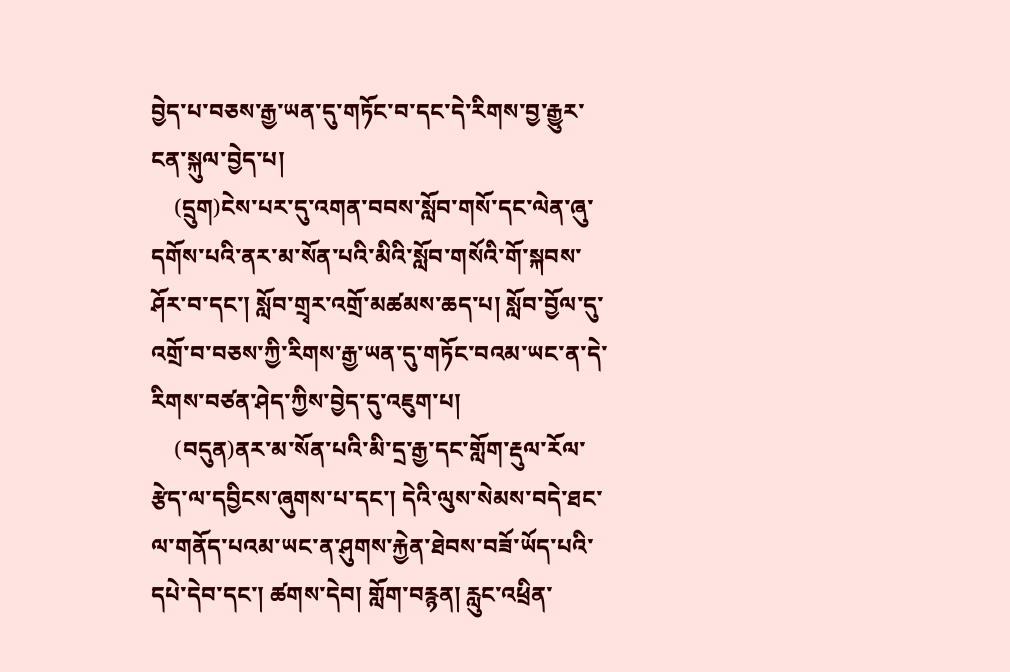བྱེད་པ་བཅས་རྒྱ་ཡན་དུ་གཏོང་བ་དང་དེ་རིགས་བྱ་རྒྱུར་ངན་སྐུལ་བྱེད་པ།
    (དྲུག)ངེས་པར་དུ་འགན་བབས་སློབ་གསོ་དང་ལེན་ཞུ་དགོས་པའི་ནར་མ་སོན་པའི་མིའི་སློབ་གསོའི་གོ་སྐབས་ཤོར་བ་དང་། སློབ་གྲྭར་འགྲོ་མཚམས་ཆད་པ། སློབ་བྱོལ་དུ་འགྲོ་བ་བཅས་ཀྱི་རིགས་རྒྱ་ཡན་དུ་གཏོང་བའམ་ཡང་ན་དེ་རིགས་བཙན་ཤེད་ཀྱིས་བྱེད་དུ་འཇུག་པ།
    (བདུན)ནར་མ་སོན་པའི་མི་དྲ་རྒྱ་དང་གློག་རྡུལ་རོལ་རྩེད་ལ་དབྱིངས་ཞུགས་པ་དང་། དེའི་ལུས་སེམས་བདེ་ཐང་ལ་གནོད་པའམ་ཡང་ན་ཤུགས་རྐྱེན་ཐེབས་བཟོ་ཡོད་པའི་དཔེ་དེབ་དང་། ཚགས་དེབ། གློག་བརྙན། རླུང་འཕྲིན་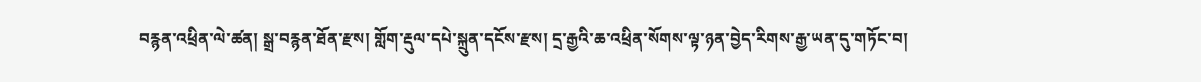བརྙན་འཕྲིན་ལེ་ཚན། སྒྲ་བརྙན་ཐོན་རྫས། གློག་རྡུལ་དཔེ་སྐྲུན་དངོས་རྫས། དྲ་རྒྱའི་ཆ་འཕྲིན་སོགས་ལྟ་ཉན་བྱེད་རིགས་རྒྱ་ཡན་དུ་གཏོང་བ།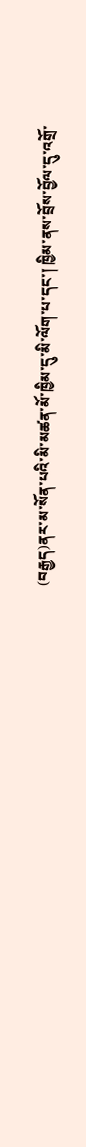(བརྒྱད)ནར་མ་སོན་པའི་མི་མཚན་མོ་ཁྱིམ་དུ་མི་ལོག་པ་དང་། ཁྱིམ་ནས་བྲོས་བྱོལ་དུ་འགྲོ་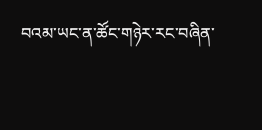བའམ་ཡང་ན་ཚོང་གཉེར་རང་བཞིན་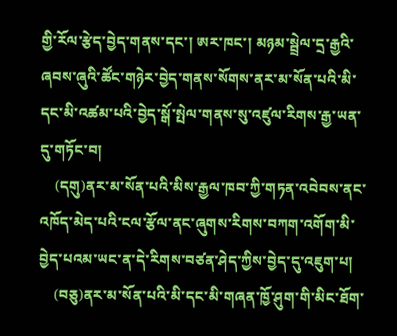གྱི་རོལ་རྩེད་བྱེད་གནས་དང་། ཨར་ཁང་། མཉམ་སྦྲེལ་དྲ་རྒྱའི་ཞབས་ཞུའི་ཚོང་གཉེར་བྱེད་གནས་སོགས་ནར་མ་སོན་པའི་མི་དང་མི་འཚམ་པའི་བྱེད་སྒོ་སྤེལ་གནས་སུ་འཛུལ་རིགས་རྒྱ་ཡན་དུ་གཏོང་བ།
    (དགུ)ནར་མ་སོན་པའི་མིས་རྒྱལ་ཁབ་ཀྱི་གཏན་འབེབས་ནང་འཁོད་མེད་པའི་ངལ་རྩོལ་ནང་ཞུགས་རིགས་བཀག་འགོག་མི་བྱེད་པའམ་ཡང་ན་དེ་རིགས་བཙན་ཤེད་ཀྱིས་བྱེད་དུ་འཇུག་པ།
    (བཅུ)ནར་མ་སོན་པའི་མི་དང་མི་གཞན་ཁྱོ་ཤུག་གི་མིང་ཐོག་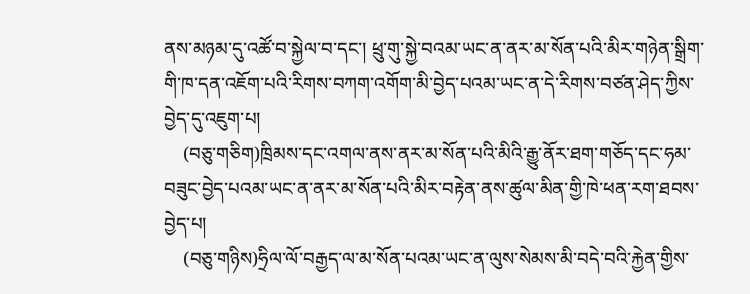ནས་མཉམ་དུ་འཚོ་བ་སྐྱེལ་བ་དང་། ཕྲུ་གུ་སྐྱེ་བའམ་ཡང་ན་ནར་མ་སོན་པའི་མིར་གཉེན་སྒྲིག་གི་ཁ་དན་འཇོག་པའི་རིགས་བཀག་འགོག་མི་བྱེད་པའམ་ཡང་ན་དེ་རིགས་བཙན་ཤེད་ཀྱིས་བྱེད་དུ་འཇུག་པ།
    (བཅུ་གཅིག)ཁྲིམས་དང་འགལ་ནས་ནར་མ་སོན་པའི་མིའི་རྒྱུ་ནོར་ཐག་གཅོད་དང་ཧམ་བཟུང་བྱེད་པའམ་ཡང་ན་ནར་མ་སོན་པའི་མིར་བརྟེན་ནས་ཚུལ་མིན་གྱི་ཁེ་ཕན་རག་ཐབས་བྱེད་པ།
    (བཅུ་གཉིས)ཧྲིལ་ལོ་བརྒྱད་ལ་མ་སོན་པའམ་ཡང་ན་ལུས་སེམས་མི་བདེ་བའི་རྐྱེན་གྱིས་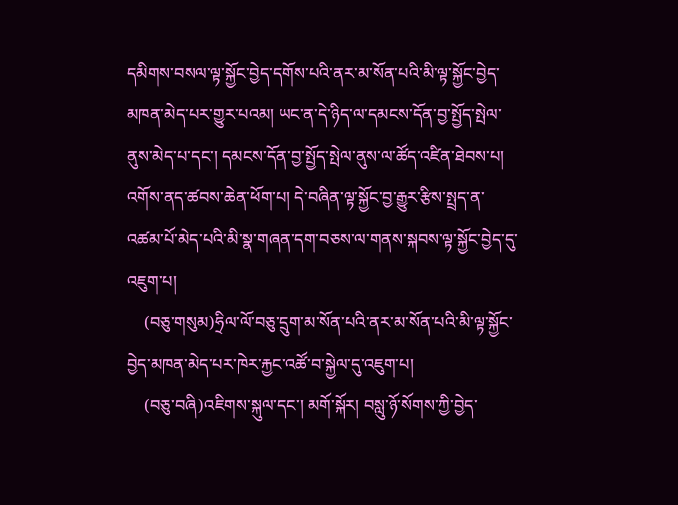དམིགས་བསལ་ལྟ་སྐྱོང་བྱེད་དགོས་པའི་ནར་མ་སོན་པའི་མི་ལྟ་སྐྱོང་བྱེད་མཁན་མེད་པར་གྱུར་པའམ། ཡང་ན་དེ་ཉིད་ལ་དམངས་དོན་བྱ་སྤྱོད་སྤེལ་ནུས་མེད་པ་དང་། དམངས་དོན་བྱ་སྤྱོད་སྤེལ་ནུས་ལ་ཚོད་འཛིན་ཐེབས་པ། འགོས་ནད་ཚབས་ཆེན་ཕོག་པ། དེ་བཞིན་ལྟ་སྐྱོང་བྱ་རྒྱུར་རྩིས་སྤྲད་ན་འཚམ་པོ་མེད་པའི་མི་སྣ་གཞན་དག་བཅས་ལ་གནས་སྐབས་ལྟ་སྐྱོང་བྱེད་དུ་འཇུག་པ།
    (བཅུ་གསུམ)ཧྲིལ་ལོ་བཅུ་དྲུག་མ་སོན་པའི་ནར་མ་སོན་པའི་མི་ལྟ་སྐྱོང་བྱེད་མཁན་མེད་པར་ཁེར་རྐྱང་འཚོ་བ་སྐྱེལ་དུ་འཇུག་པ།
    (བཅུ་བཞི)འཇིགས་སྐུལ་དང་། མགོ་སྐོར། བསླུ་ཉོ་སོགས་ཀྱི་བྱེད་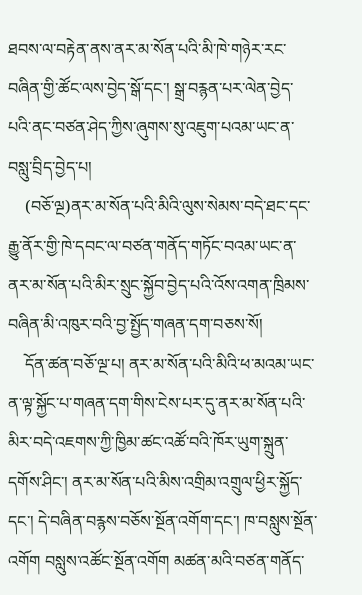ཐབས་ལ་བརྟེན་ནས་ནར་མ་སོན་པའི་མི་ཁེ་གཉེར་རང་བཞིན་གྱི་ཚོང་ལས་བྱེད་སྒོ་དང་། སྒྲ་བརྙན་པར་ལེན་བྱེད་པའི་ནང་བཙན་ཤེད་ཀྱིས་ཞུགས་སུ་འཇུག་པའམ་ཡང་ན་བསླུ་བྲིད་བྱེད་པ།
    (བཅོ་ལྔ)ནར་མ་སོན་པའི་མིའི་ལུས་སེམས་བདེ་ཐང་དང་རྒྱུ་ནོར་གྱི་ཁེ་དབང་ལ་བཙན་གནོད་གཏོང་བའམ་ཡང་ན་ནར་མ་སོན་པའི་མིར་སྲུང་སྐྱོབ་བྱེད་པའི་འོས་འགན་ཁྲིམས་བཞིན་མི་འཁུར་བའི་བྱ་སྤྱོད་གཞན་དག་བཅས་སོ།
    དོན་ཚན་བཅོ་ལྔ་པ། ནར་མ་སོན་པའི་མིའི་ཕ་མའམ་ཡང་ན་ལྟ་སྐྱོང་པ་གཞན་དག་གིས་ངེས་པར་དུ་ནར་མ་སོན་པའི་མིར་བདེ་འཇགས་ཀྱི་ཁྱིམ་ཚང་འཚོ་བའི་ཁོར་ཡུག་སྐྲུན་དགོས་ཤིང་། ནར་མ་སོན་པའི་མིས་འགྲིམ་འགྲུལ་ཕྱིར་སྐྱོད་དང་། དེ་བཞིན་བརྙས་བཅོས་སྔོན་འགོག་དང་། ཁ་བསླུས་སྔོན་འགོག བསླུས་འཚོང་སྔོན་འགོག མཚན་མའི་བཙན་གནོད་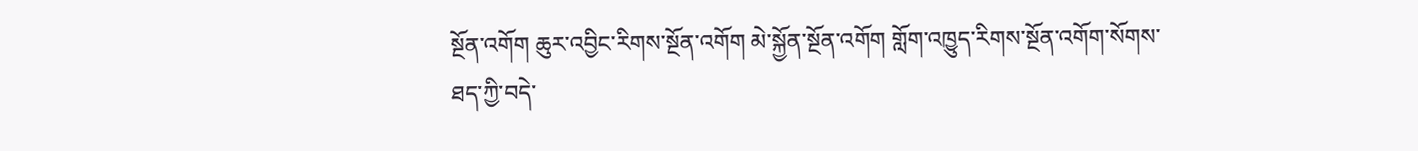སྔོན་འགོག ཆུར་འབྱིང་རིགས་སྔོན་འགོག མེ་སྐྱོན་སྔོན་འགོག གློག་འཁྱུད་རིགས་སྔོན་འགོག་སོགས་ཐད་ཀྱི་བདེ་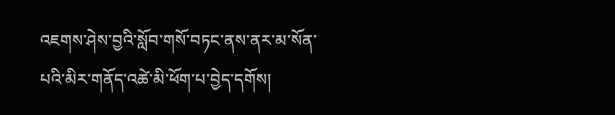འཇགས་ཤེས་བྱའི་སློབ་གསོ་བཏང་ནས་ནར་མ་སོན་པའི་མིར་གནོད་འཚེ་མི་ཕོག་པ་བྱེད་དགོས།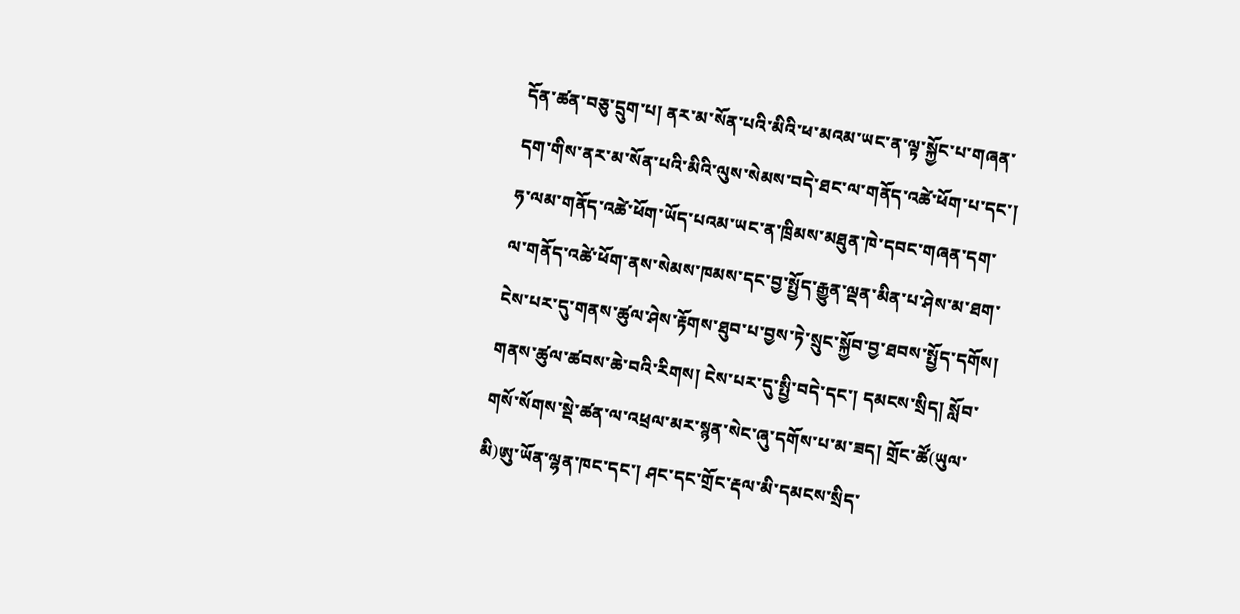དོན་ཚན་བཅུ་དྲུག་པ། ནར་མ་སོན་པའི་མིའི་ཕ་མའམ་ཡང་ན་ལྟ་སྐྱོང་པ་གཞན་དག་གིས་ནར་མ་སོན་པའི་མིའི་ལུས་སེམས་བདེ་ཐང་ལ་གནོད་འཚེ་ཕོག་པ་དང་། ཧ་ལམ་གནོད་འཚེ་ཕོག་ཡོད་པའམ་ཡང་ན་ཁྲིམས་མཐུན་ཁེ་དབང་གཞན་དག་ལ་གནོད་འཚེ་ཕོག་ནས་སེམས་ཁམས་དང་བྱ་སྤྱོད་རྒྱུན་ལྡན་མིན་པ་ཤེས་མ་ཐག་ངེས་པར་དུ་གནས་ཚུལ་ཤེས་རྟོགས་ཐུབ་པ་བྱས་ཏེ་སྲུང་སྐྱོབ་བྱ་ཐབས་སྤྱོད་དགོས། གནས་ཚུལ་ཚབས་ཆེ་བའི་རིགས། ངེས་པར་དུ་སྤྱི་བདེ་དང་། དམངས་སྲིད། སློབ་གསོ་སོགས་སྡེ་ཚན་ལ་འཕྲལ་མར་སྙན་སེང་ཞུ་དགོས་པ་མ་ཟད། གྲོང་ཚོ(ཡུལ་མི)ཨུ་ཡོན་ལྷན་ཁང་དང་། ཤང་དང་གྲོང་རྡལ་མི་དམངས་སྲིད་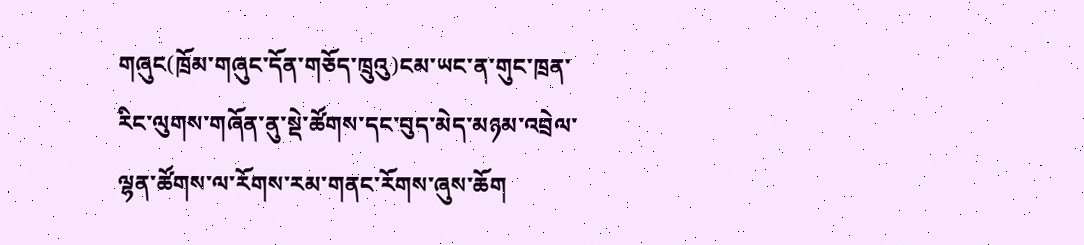གཞུང(ཁྲོམ་གཞུང་དོན་གཅོད་ཁྲུའུ)ངམ་ཡང་ན་གུང་ཁྲན་རིང་ལུགས་གཞོན་ནུ་སྡེ་ཚོགས་དང་བུད་མེད་མཉམ་འབྲེལ་ལྷན་ཚོགས་ལ་རོགས་རམ་གནང་རོགས་ཞུས་ཆོག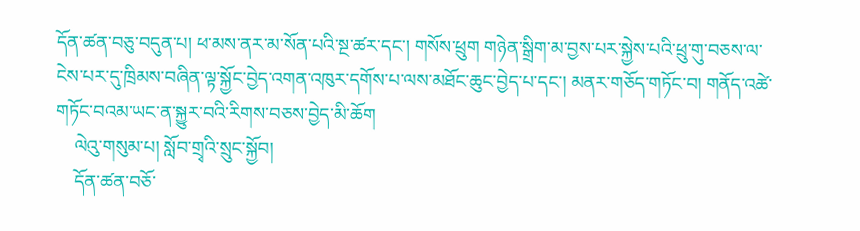དོན་ཚན་བཅུ་བདུན་པ། ཕ་མས་ནར་མ་སོན་པའི་སྔ་ཚར་དང་། གསོས་ཕྲུག གཉེན་སྒྲིག་མ་བྱས་པར་སྐྱེས་པའི་ཕྲུ་གུ་བཅས་ལ་ངེས་པར་དུ་ཁྲིམས་བཞིན་ལྟ་སྐྱོང་བྱེད་འགན་འཁུར་དགོས་པ་ལས་མཐོང་ཆུང་བྱེད་པ་དང་། མནར་གཅོད་གཏོང་བ། གནོད་འཚེ་གཏོང་བའམ་ཡང་ན་སྐྱུར་བའི་རིགས་བཅས་བྱེད་མི་ཆོག
    ལེའུ་གསུམ་པ། སློབ་གྲྭའི་སྲུང་སྐྱོབ།
    དོན་ཚན་བཅོ་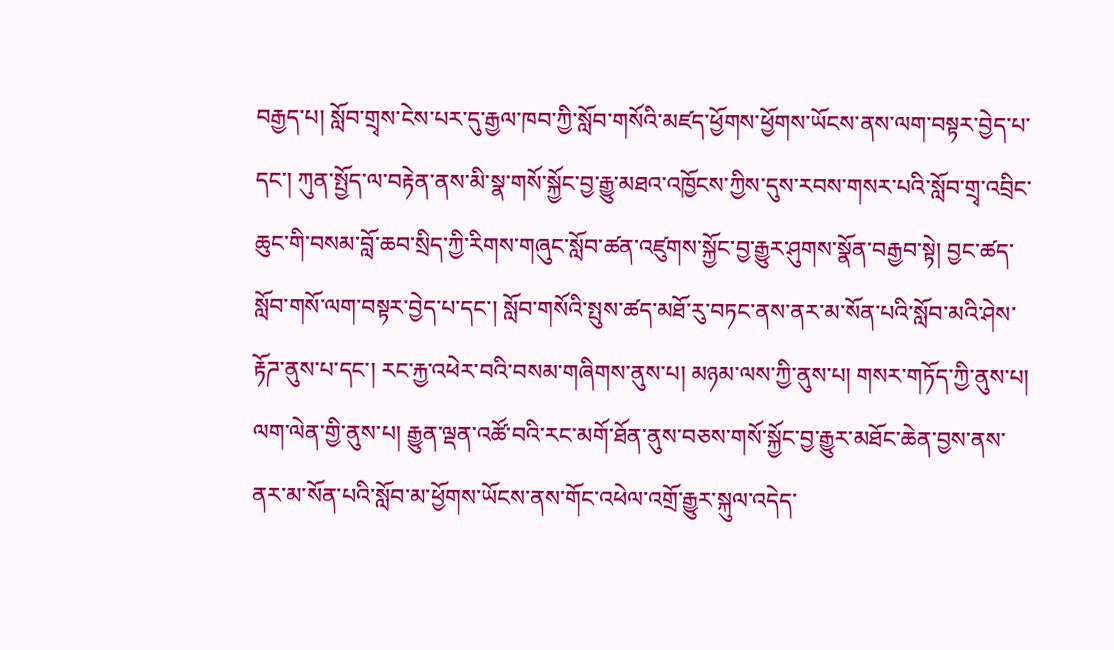བརྒྱད་པ། སློབ་གྲྭས་ངེས་པར་དུ་རྒྱལ་ཁབ་ཀྱི་སློབ་གསོའི་མཛད་ཕྱོགས་ཕྱོགས་ཡོངས་ནས་ལག་བསྟར་བྱེད་པ་དང་། ཀུན་སྤྱོད་ལ་བརྟེན་ནས་མི་སྣ་གསོ་སྐྱོང་བྱ་རྒྱུ་མཐའ་འཁྱོངས་ཀྱིས་དུས་རབས་གསར་པའི་སློབ་གྲྭ་འབྲིང་ཆུང་གི་བསམ་བློ་ཆབ་སྲིད་ཀྱི་རིགས་གཞུང་སློབ་ཚན་འཛུགས་སྐྱོང་བྱ་རྒྱུར་ཤུགས་སྣོན་བརྒྱབ་སྟེ། བྱང་ཚད་སློབ་གསོ་ལག་བསྟར་བྱེད་པ་དང་། སློབ་གསོའི་སྤུས་ཚད་མཐོ་རུ་བཏང་ནས་ནར་མ་སོན་པའི་སློབ་མའི་ཤེས་རྟོཌ་ནུས་པ་དང་། རང་རྐྱ་འཕེར་བའི་བསམ་གཞིགས་ནུས་པ། མཉམ་ལས་ཀྱི་ནུས་པ། གསར་གཏོད་ཀྱི་ནུས་པ། ལག་ལེན་གྱི་ནུས་པ། རྒྱུན་ལྡན་འཚོ་བའི་རང་མགོ་ཐོན་ནུས་བཅས་གསོ་སྐྱོང་བྱ་རྒྱུར་མཐོང་ཆེན་བྱས་ནས་ནར་མ་སོན་པའི་སློབ་མ་ཕྱོགས་ཡོངས་ནས་གོང་འཕེལ་འགྲོ་རྒྱུར་སྐུལ་འདེད་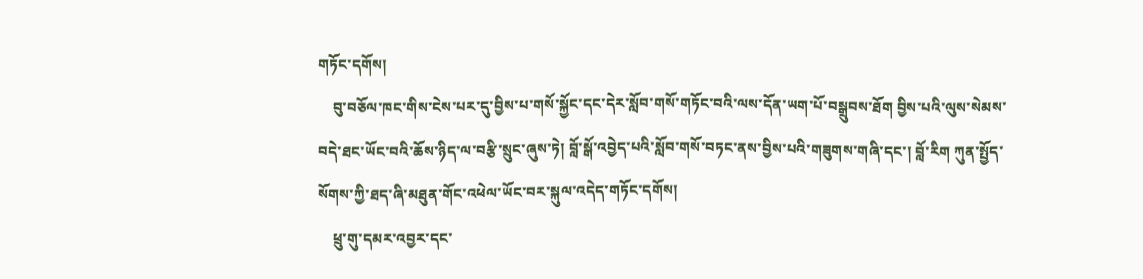གཏོང་དགོས།
    བུ་བཅོལ་ཁང་གིས་ངེས་པར་དུ་བྱིས་པ་གསོ་སྐྱོང་དང་དེར་སློབ་གསོ་གཏོང་བའི་ལས་དོན་ཡག་པོ་བསྒྲུབས་ཐོག བྱིས་པའི་ལུས་སེམས་བདེ་ཐང་ཡོང་བའི་ཆོས་ཉིད་ལ་བརྩི་སྲུང་ཞུས་ཏེ། བློ་སྒོ་འབྱེད་པའི་སློབ་གསོ་བཏང་ནས་བྱིས་པའི་གཟུགས་གཞི་དང་། བློ་རིག ཀུན་སྤྱོད་སོགས་ཀྱི་ཐད་ཞི་མཐུན་གོང་འཕེལ་ཡོང་བར་སྐུལ་འདེད་གཏོང་དགོས།
    ཕྲུ་གུ་དམར་འབྱར་དང་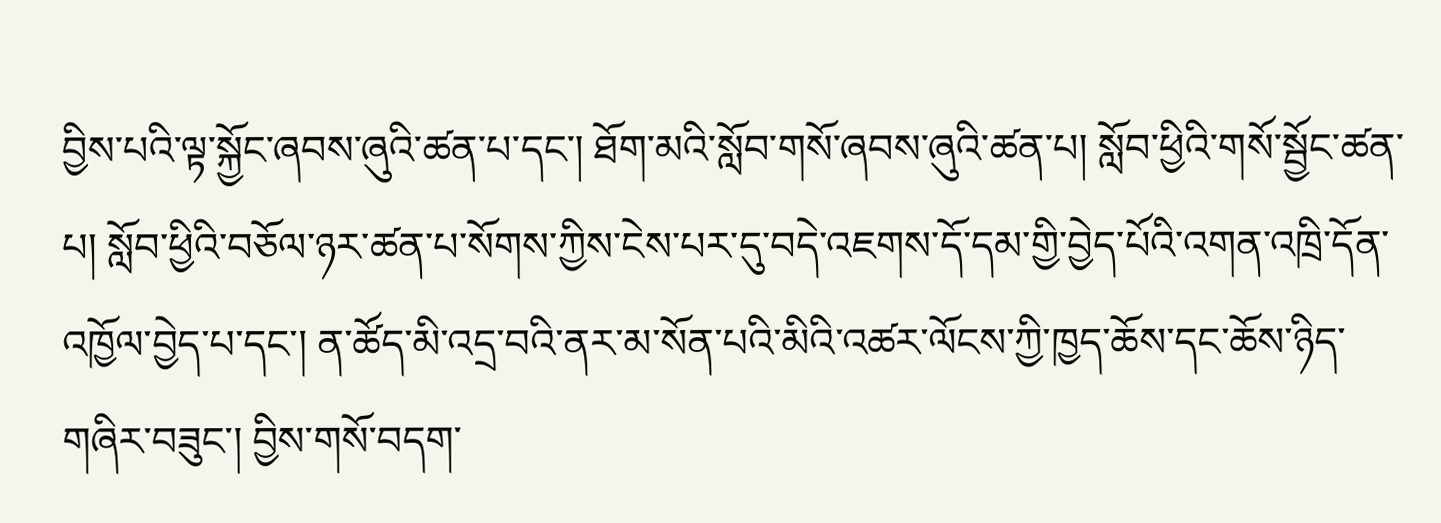བྱིས་པའི་ལྟ་སྐྱོང་ཞབས་ཞུའི་ཚན་པ་དང་། ཐོག་མའི་སློབ་གསོ་ཞབས་ཞུའི་ཚན་པ། སློབ་ཕྱིའི་གསོ་སྦྱོང་ཚན་པ། སློབ་ཕྱིའི་བཅོལ་ཉར་ཚན་པ་སོགས་ཀྱིས་ངེས་པར་དུ་བདེ་འཇགས་དོ་དམ་གྱི་བྱེད་པོའི་འགན་འཁྲི་དོན་འཁྱོལ་བྱེད་པ་དང་། ན་ཚོད་མི་འདྲ་བའི་ནར་མ་སོན་པའི་མིའི་འཚར་ལོངས་ཀྱི་ཁྱད་ཆོས་དང་ཆོས་ཉིད་གཞིར་བཟུང་། བྱིས་གསོ་བདག་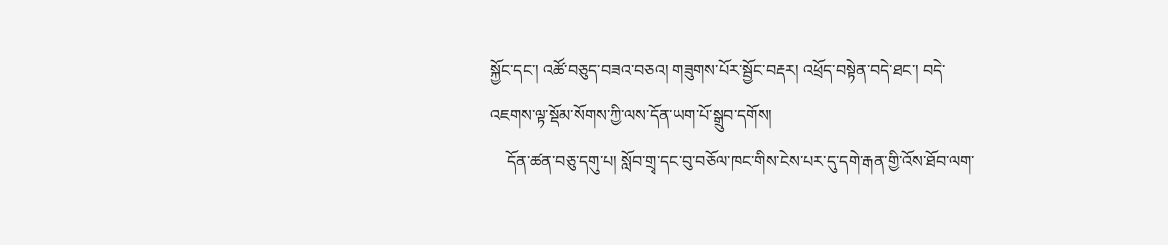སྐྱོང་དང་། འཚོ་བཅུད་བཟའ་བཅའ། གཟུགས་པོར་སྦྱོང་བརྡར། འཕྲོད་བསྟེན་བདེ་ཐང་། བདེ་འཇགས་ལྟ་སྡོམ་སོགས་ཀྱི་ལས་དོན་ཡག་པོ་སྒྲུབ་དགོས།
    དོན་ཚན་བཅུ་དགུ་པ། སློབ་གྲྭ་དང་བུ་བཅོལ་ཁང་གིས་ངེས་པར་དུ་དགེ་རྒན་གྱི་འོས་ཐོབ་ལག་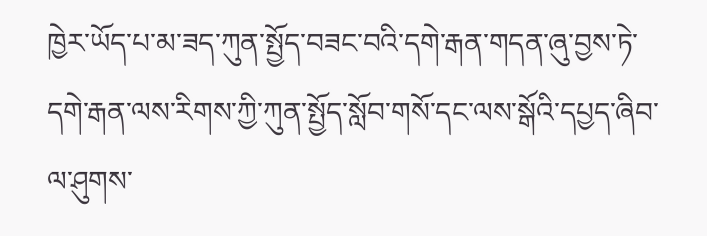ཁྱེར་ཡོད་པ་མ་ཟད་ཀུན་སྤྱོད་བཟང་བའི་དགེ་རྒན་གདན་ཞུ་བྱས་ཏེ་དགེ་རྒན་ལས་རིགས་ཀྱི་ཀུན་སྤྱོད་སློབ་གསོ་དང་ལས་སྒོའི་དཔྱད་ཞིབ་ལ་ཤུགས་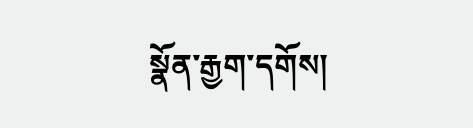སྣོན་རྒྱག་དགོས།